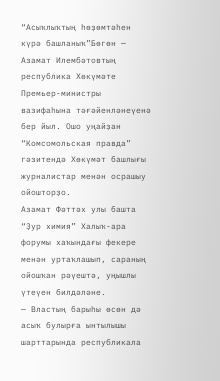“Асыҡлыҡтың һөҙөмтәһен күрә башланыҡ”Бөгөн — Азамат Илембәтовтың республика Хөкүмәте Премьер-министры вазифаһына тәғәйенләнеүенә бер йыл. Ошо уңайҙан “Комсомольская правда” гәзитендә Хөкүмәт башлығы журналистар менән осрашыу ойошторҙо.
Азамат Фәттәх улы башта “Ҙур химия” Халыҡ-ара форумы хаҡындағы фекере менән уртаҡлашып, сараның ойошҡан рәүештә, уңышлы үтеүен билдәләне.
— Властың барыһы өсөн дә асыҡ булырға ынтылышы шарттарында республикала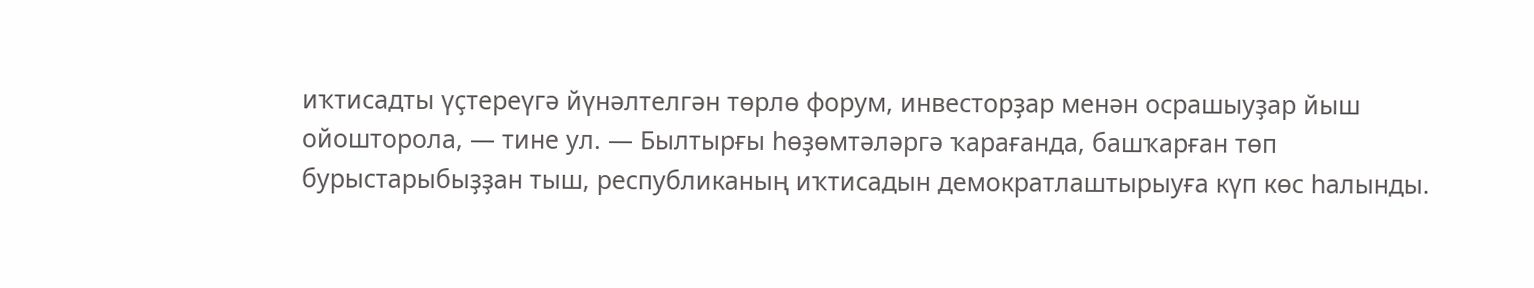иҡтисадты үҫтереүгә йүнәлтелгән төрлө форум, инвесторҙар менән осрашыуҙар йыш ойошторола, — тине ул. — Былтырғы һөҙөмтәләргә ҡарағанда, башҡарған төп бурыстарыбыҙҙан тыш, республиканың иҡтисадын демократлаштырыуға күп көс һалынды.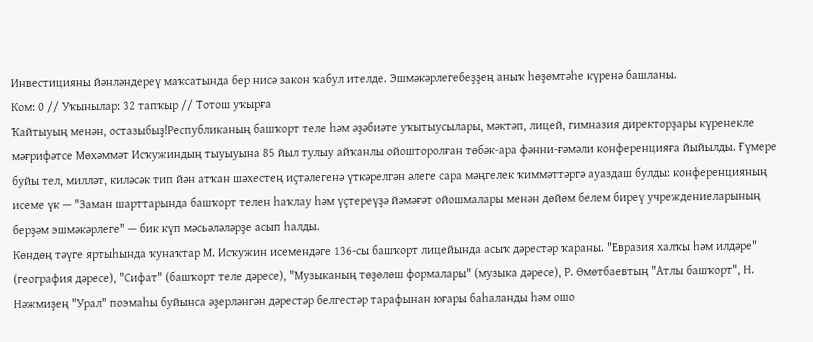Инвестицияны йәнләндереү маҡсатында бер нисә закон ҡабул ителде. Эшмәкәрлегебеҙҙең аныҡ һөҙөмтәһе күренә башланы.
Ком: 0 // Уҡынылар: 32 тапҡыр // Тотош уҡырға
Ҡайтыуың менән, остазыбыҙ!Республиканың башҡорт теле һәм әҙәбиәте уҡытыусылары, мәктәп, лицей, гимназия директорҙары күренекле мәғрифәтсе Мөхәммәт Исҡужиндың тыуыуына 85 йыл тулыу айҡанлы ойошторолған төбәк-ара фәнни-ғәмәли конференцияға йыйылды. Ғүмере буйы тел, милләт, киләсәк тип йән атҡан шәхестең иҫтәлегенә үткәрелгән әлеге сара мәңгелек ҡиммәттәргә ауаздаш булды: конференцияның исеме үк — "Заман шарттарында башҡорт телен һаҡлау һәм үҫтереүҙә йәмәғәт ойошмалары менән дөйөм белем биреү учреждениеларының берҙәм эшмәкәрлеге" — бик күп мәсьәләләрҙе асып һалды.
Көндөң тәүге яртыһында ҡунаҡтар М. Исҡужин исемендәге 136-сы башҡорт лицейында асыҡ дәрестәр ҡараны. "Евразия халҡы һәм илдәре" (география дәресе), "Сифат" (башҡорт теле дәресе), "Музыканың төҙөлөш формалары" (музыка дәресе), Р. Өмөтбаевтың "Атлы башҡорт", Н. Нәжмиҙең "Урал" поэмаһы буйынса әҙерләнгән дәрестәр белгестәр тарафынан юғары баһаланды һәм ошо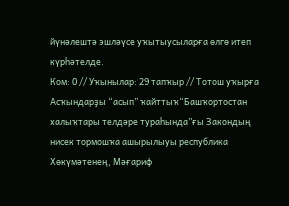йүнәлештә эшләүсе уҡытыусыларға өлгө итеп күрһәтелде.
Ком: 0 // Уҡынылар: 29 тапҡыр // Тотош уҡырға
Асҡындарҙы “асып” ҡайттыҡ“Башҡортостан халыҡтары телдәре тураһында”ғы Закондың нисек тормошҡа ашырылыуы республика Хөкүмәтенең, Мәғариф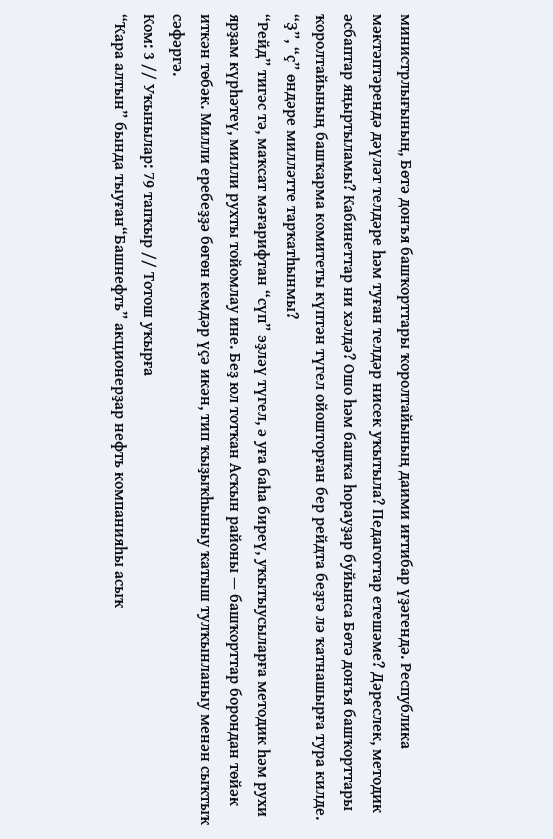министрлығының, Бөтә донъя башҡорттары ҡоролтайының даими иғтибар үҙәгендә. Республика мәктәптәрендә дәүләт телдәре һәм туған телдәр нисек уҡытыла? Педагогтар етешәме? Дәреслек, методик әсбаптар яңыртыламы? Кабинеттар ни хәлдә? Ошо һәм башҡа һорауҙар буйынса Бөтә донъя башҡорттары ҡоролтайының башҡарма комитеты күптән түгел ойошторған бер рейдта беҙгә лә ҡатнашырға тура килде.
“Ҙ”, “ҫ” өндәре милләтте тарҡатһынмы?
“Рейд” тигәс тә, маҡсат мәғарифтан “сүп” эҙләү түгел, ә уға баһа биреү, уҡытыусыларға методик һәм рухи ярҙам күрһәтеү, милли рухты тойомлау ине. Беҙ юл тотҡан Асҡын районы — башҡорттар борондан төйәк иткән төбәк. Милли еребеҙҙә бөгөн кемдәр үҫә икән, тип ҡыҙыҡһыныу ҡатыш тулҡынланыу менән сыҡтыҡ сәфәргә.
Ком: 3 // Уҡынылар: 79 тапҡыр // Тотош уҡырға
“Ҡара алтын” бында тыуған“Башнефть” акционерҙар нефть компанияһы асыҡ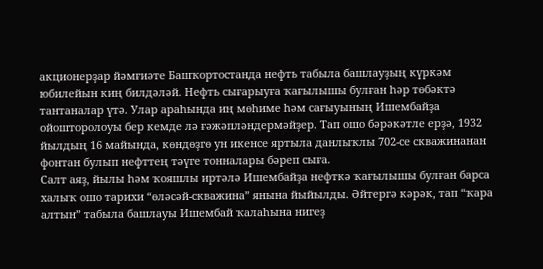акционерҙар йәмғиәте Башҡортостанда нефть табыла башлауҙың күркәм юбилейын киң билдәләй. Нефть сығарыуға ҡағылышы булған һәр төбәктә тантаналар үтә. Улар араһында иң мөһиме һәм сағыуының Ишембайҙа ойошторолоуы бер кемде лә ғәжәпләндермәйҙер. Тап ошо бәрәкәтле ерҙә, 1932 йылдың 16 майында, көндөҙгө ун икенсе яртыла данлыҡлы 702-се скважинанан фонтан булып нефттең тәүге тонналары бәреп сыға.
Салт аяҙ, йылы һәм ҡояшлы иртәлә Ишембайҙа нефткә ҡағылышы булған барса халыҡ ошо тарихи “өләсәй-скважина” янына йыйылды. Әйтергә кәрәк, тап “ҡара алтын” табыла башлауы Ишембай ҡалаһына нигеҙ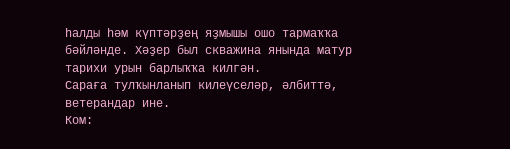һалды һәм күптәрҙең яҙмышы ошо тармаҡҡа бәйләнде. Хәҙер был скважина янында матур тарихи урын барлыҡҡа килгән.
Сараға тулҡынланып килеүселәр, әлбиттә, ветерандар ине.
Ком: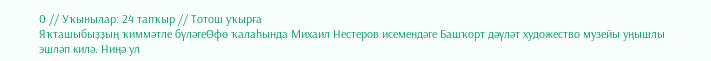0 // Уҡынылар: 24 тапҡыр // Тотош уҡырға
Яҡташыбыҙҙың ҡиммәтле бүләгеӨфө ҡалаһында Михаил Нестеров исемендәге Башҡорт дәүләт художество музейы уңышлы эшләп килә. Ниңә ул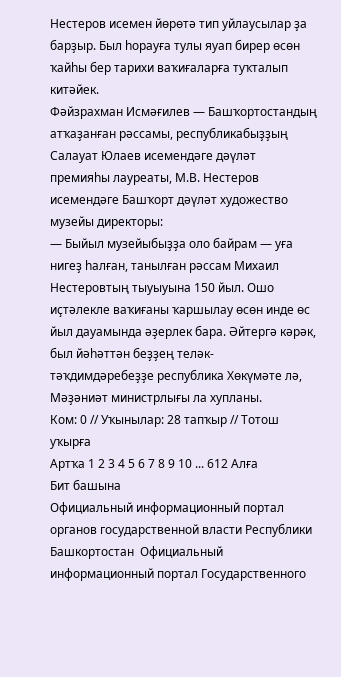Нестеров исемен йөрөтә тип уйлаусылар ҙа барҙыр. Был һорауға тулы яуап бирер өсөн ҡайһы бер тарихи ваҡиғаларға туҡталып китәйек.
Фәйзрахман Исмәғилев — Башҡортостандың атҡаҙанған рәссамы, республикабыҙҙың Салауат Юлаев исемендәге дәүләт премияһы лауреаты, М.В. Нестеров исемендәге Башҡорт дәүләт художество музейы директоры:
— Быйыл музейыбыҙҙа оло байрам — уға нигеҙ һалған, танылған рәссам Михаил Нестеровтың тыуыуына 150 йыл. Ошо иҫтәлекле ваҡиғаны ҡаршылау өсөн инде өс йыл дауамында әҙерлек бара. Әйтергә кәрәк, был йәһәттән беҙҙең теләк-тәҡдимдәребеҙҙе республика Хөкүмәте лә, Мәҙәниәт министрлығы ла хупланы.
Ком: 0 // Уҡынылар: 28 тапҡыр // Тотош уҡырға
Артҡа 1 2 3 4 5 6 7 8 9 10 ... 612 Алға
Бит башына
Официальный информационный портал органов государственной власти Республики Башкортостан  Официальный информационный портал Государственного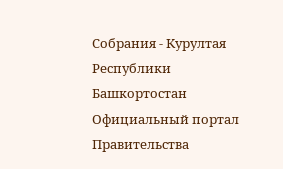Собрания - Курултая Республики Башкортостан  Официальный портал Правительства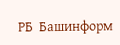РБ  Башинформ